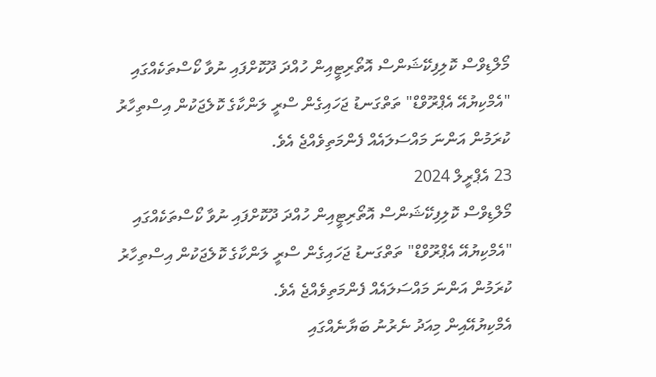މޯލްޑިވްސް ކޮލިފިކޭޝަންސް އޮތޯރިޓީއިން ހުއްދަ ދޫކޮށްފައި ނުވާ ކޯސްތަކެއްގައި "އެމްކިޔުއޭ އެޕްރޫވްޑް" ތަތްގަނޑު ޖަހައިގެން ސްރީ ލަންކާގެ ކޮލެޖަކުން އިސްތިހާރު ކުރަމުން އަންނަ މައްސަލައެއް ފެންމަތިވެއްޖެ އެވެ.
23 އެޕްރީލް 2024
މޯލްޑިވްސް ކޮލިފިކޭޝަންސް އޮތޯރިޓީއިން ހުއްދަ ދޫކޮށްފައި ނުވާ ކޯސްތަކެއްގައި "އެމްކިޔުއޭ އެޕްރޫވްޑް" ތަތްގަނޑު ޖަހައިގެން ސްރީ ލަންކާގެ ކޮލެޖަކުން އިސްތިހާރު ކުރަމުން އަންނަ މައްސަލައެއް ފެންމަތިވެއްޖެ އެވެ.
އެމްކިޔުއޭއިން މިއަދު ނެރުނު ބަޔާނެއްގައި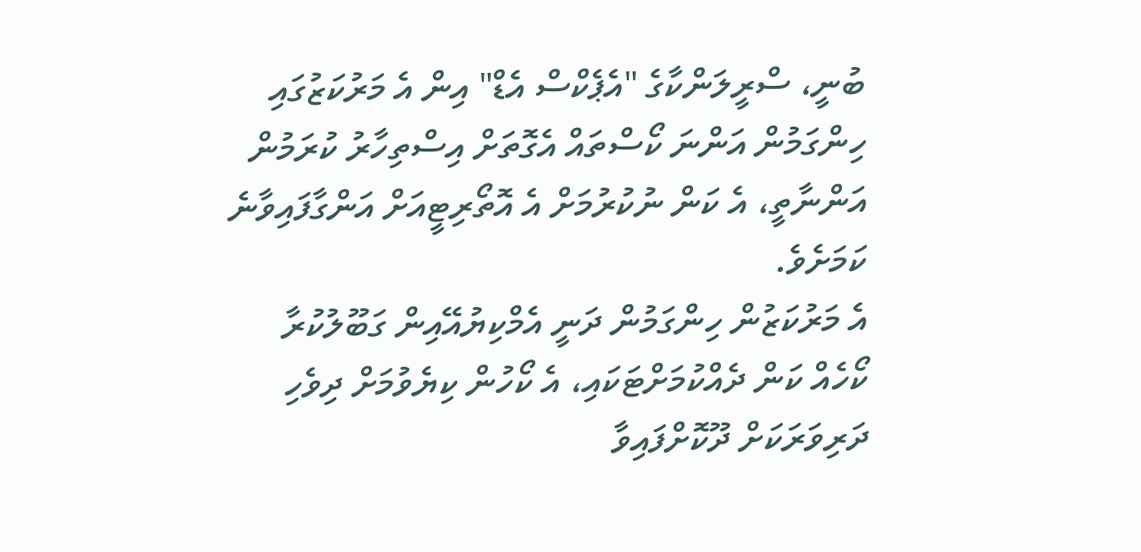ބުނީ، ސްރީލަންކާގެ "އެޕެކްސް އެޑް" އިން އެ މަރުކަޒުގައި ހިންގަމުން އަންނަ ކޯސްތައް އެގޮތަށް އިސްތިހާރު ކުރަމުން އަންނާތީ، އެ ކަން ނުކުރުމަށް އެ އޮތޯރިޓީއަށް އަންގާފައިވާނެ ކަމަށެވެ.
އެ މަރުކަޒުން ހިންގަމުން ދަނީ އެމްކިޔުއޭއިން ގަބޫލުކުރާ ކޯހެއް ކަން ދެއްކުމަށްޓަކައި، އެ ކޯހުން ކިޔެވުމަށް ދިވެހި ދަރިވަރަކަށް ދޫކޮށްފައިވާ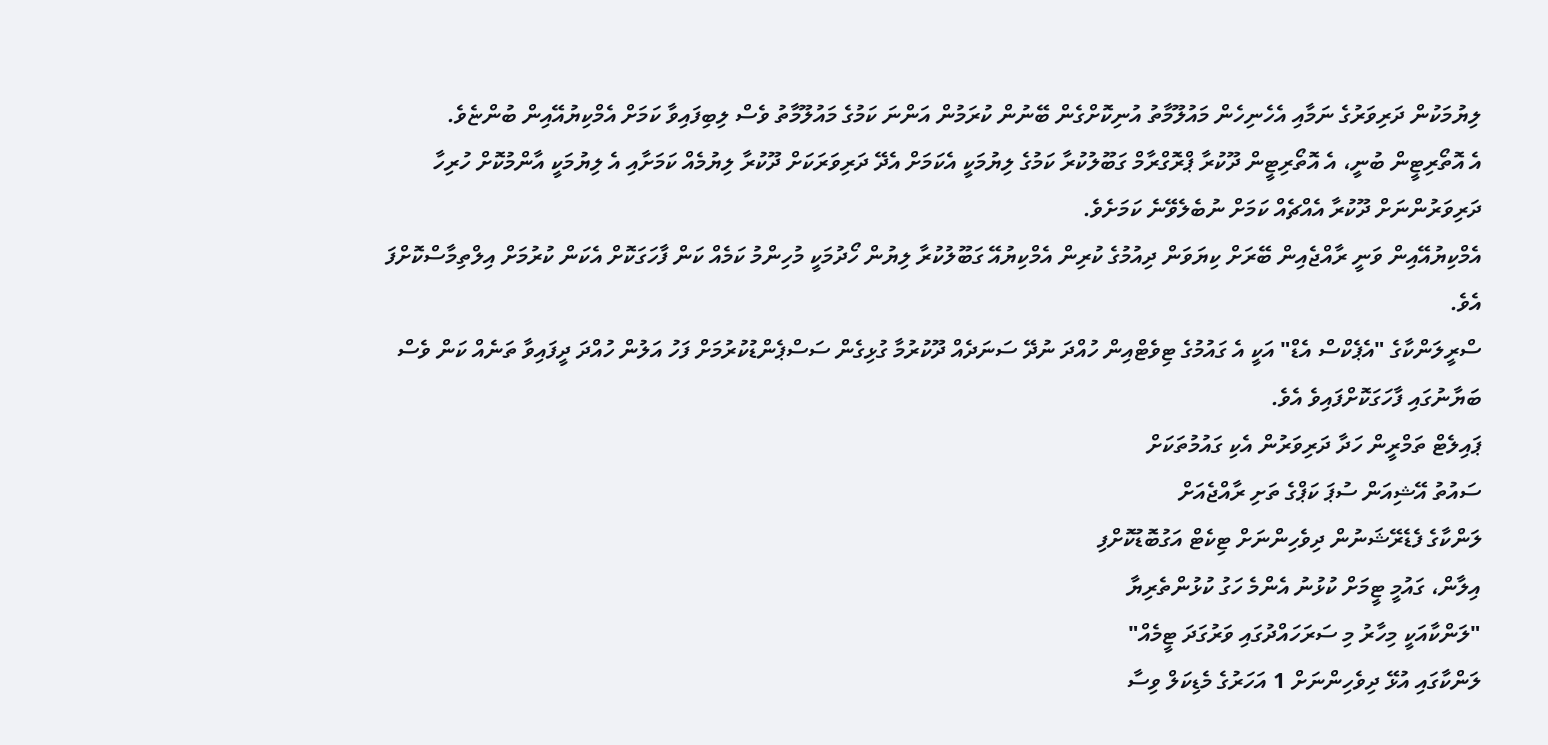ލިޔުމަކުން ދަރިވަރުގެ ނަމާއި އެހެނިހެން މައުލޫމާތު އުނިކޮށްގެން ބޭނުން ކުރަމުން އަންނަ ކަމުގެ މައުލޫމާތު ވެސް ލިބިފައިވާ ކަމަށް އެމްކިޔުއޭއިން ބުންޏެވެ.
އެ އޮތޯރިޓީން ބުނީ، އެ އޮތޯރިޓީން ދޫކުރާ ޕްރޮގްރާމް ގަބޫލުކުރާ ކަމުގެ ލިޔުމަކީ އެކަމަށް އެދޭ ދަރިވަރަކަށް ދޫކުރާ ލިޔުމެއް ކަމަށާއި އެ ލިޔުމަކީ އާންމުކޮށް ހުރިހާ ދަރިވަރުންނަށް ދޫކުރާ އެއްޗެއް ކަމަށް ނުބެލެވޭނެ ކަމަށެވެ.
އެމްކިޔުއޭއިން ވަނީ ރާއްޖެއިން ބޭރަށް ކިޔަވަން ދިއުމުގެ ކުރިން އެމްކިޔުއޭ ގަބޫލުކުރާ ލިޔުން ހޯދުމަކީ މުހިންމު ކަމެއް ކަން ފާހަގަކޮށް އެކަން ކުރުމަށް އިލްތިމާސްކޮށްފަ އެވެ.
ސްރީލަންކާގެ "އެޕެކްސް އެޑް" އަކީ އެ ގައުމުގެ ޓިވެޓްއިން ހުއްދަ ނުދޭ ސަނަދެއް ދޫކުރުމާ ގުޅިގެން ސަސްޕެންޑުކުރުމަށް ފަހު އަލުން ހުއްދަ ދީފައިވާ ތަނެއް ކަން ވެސް ބަޔާނުގައި ފާހަގަކޮށްފައިވެ އެވެ.
ޕައިލެޓް ތަމްރީން ހަދާ ދަރިވަރުން އެކި ގައުމުތަކަށް
ސައުތު އޭޝިއަން ސުޕަ ކަޕްގެ ތަށި ރާއްޖެއަށް
ލަންކާގެ ފެޑެރޭޝަނުން ދިވެހިންނަށް ޓިކެޓް އަގުބޮޑުކޮށްފި
އިލާން، ގައުމީ ޓީމަށް ކުޅުނު އެންމެ ހަގު ކުޅުންތެރިޔާ
"ލަންކާއަކީ މިހާރު މި ސަރަހައްދުގައި ވަރުގަދަ ޓީމެއް"
ލަންކާގައި އުޅޭ ދިވެހިންނަށް 1 އަހަރުގެ މެޑިކަލް ވިސާ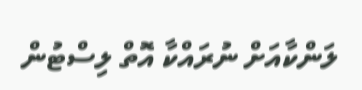ލަންކާއަށް ނުރައްކާ އޮތް ލިސްޓުން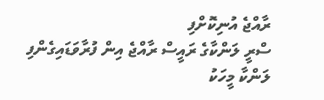ރާއްޖެ އުނިކޮށްފި
ސްރީ ލަންކާގެ ރައީސް ރާއްޖެ އިން ފުރާވަޑައިގެންފި
ލަންކާ މީހަކު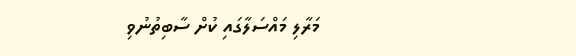މަރާލި މައްސަލާގައި ކުށް ސާބިތުނުވި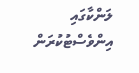ލަންކާގައި އިންވެސްޓުކުރަން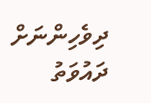ދިވެހިންނަށް ދައުވަތު